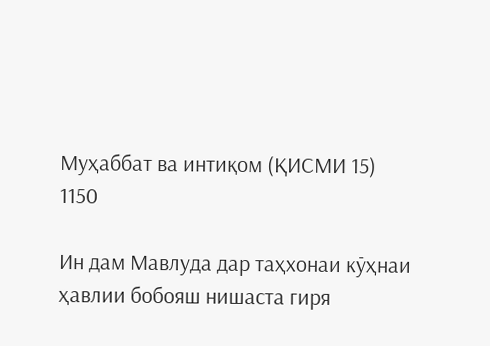Муҳаббат ва интиқом (ҚИСМИ 15)
1150

Ин дам Мавлуда дар таҳхонаи кӯҳнаи ҳавлии бобояш нишаста гиря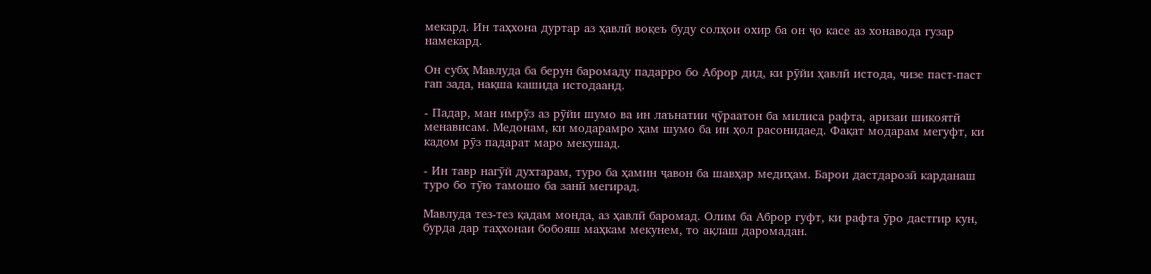мекард. Ин таҳхона дуртар аз ҳавлӣ воқеъ буду солҳои охир ба он ҷо касе аз хонавода гузар намекард.

Он субҳ Мавлуда ба берун баромаду падарро бо Аброр дид, ки рӯйи ҳавлӣ истода, чизе паст-паст гап зада, нақша кашида истодаанд.

- Падар, ман имрӯз аз рӯйи шумо ва ин лаънатии ҷӯраатон ба милиса рафта, аризаи шикоятӣ менависам. Медонам, ки модарамро ҳам шумо ба ин ҳол расонидаед. Фақат модарам мегуфт, ки кадом рӯз падарат маро мекушад.

- Ин тавр нагӯй духтарам, туро ба ҳамин ҷавон ба шавҳар медиҳам. Барои дастдарозӣ карданаш туро бо тӯю тамошо ба занӣ мегирад.

Мавлуда тез-тез қадам монда, аз ҳавлӣ баромад. Олим ба Аброр гуфт, ки рафта ӯро дастгир кун, бурда дар таҳхонаи бобояш маҳкам мекунем, то ақлаш даромадан.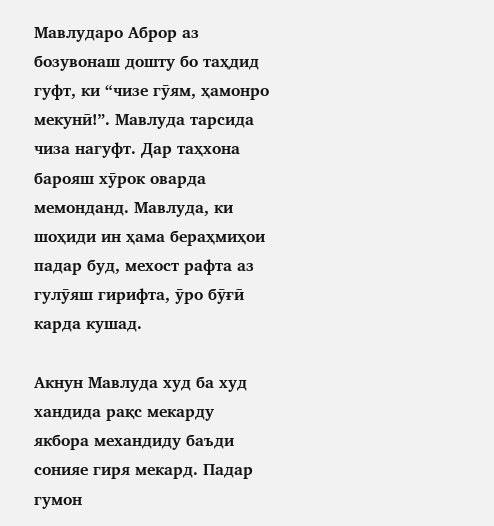Мавлударо Аброр аз бозувонаш дошту бо таҳдид гуфт, ки “чизе гӯям, ҳамонро мекунӣ!”. Мавлуда тарсида чиза нагуфт. Дар таҳхона барояш хӯрок оварда мемонданд. Мавлуда, ки шоҳиди ин ҳама бераҳмиҳои падар буд, мехост рафта аз гулӯяш гирифта, ӯро бӯғӣ карда кушад.

Акнун Мавлуда худ ба худ хандида рақс мекарду якбора механдиду баъди сонияе гиря мекард. Падар гумон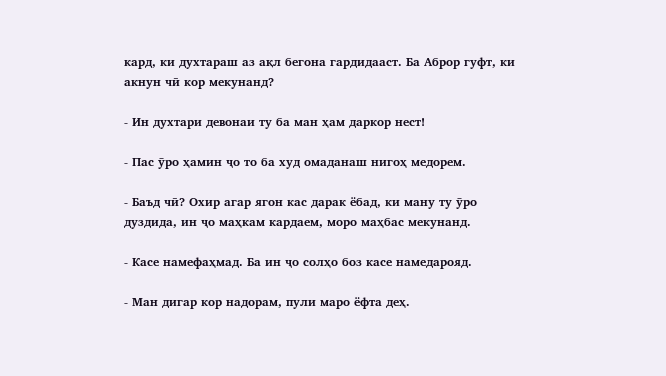кард, ки духтараш аз ақл бегона гардидааст. Ба Аброр гуфт, ки акнун чӣ кор мекунанд?

- Ин духтари девонаи ту ба ман ҳам даркор нест!

- Пас ӯро ҳамин ҷо то ба худ омаданаш нигоҳ медорем.

- Баъд чӣ? Охир агар ягон кас дарак ёбад, ки ману ту ӯро дуздида, ин ҷо маҳкам кардаем, моро маҳбас мекунанд.

- Касе намефаҳмад. Ба ин ҷо солҳо боз касе намедарояд.

- Ман дигар кор надорам, пули маро ёфта деҳ.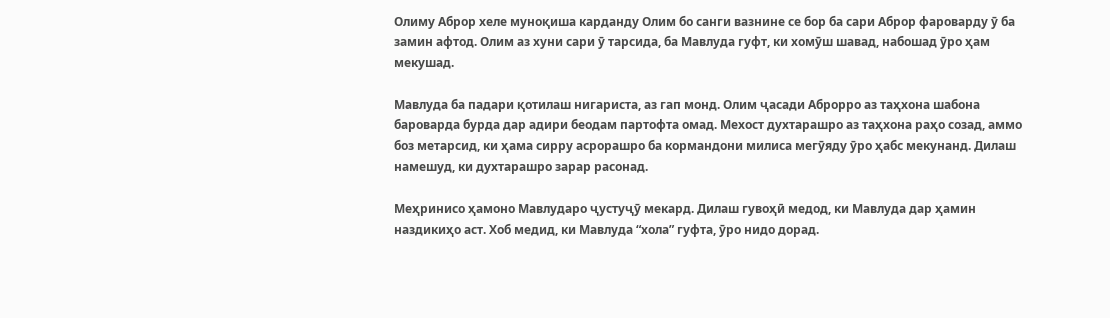Олиму Аброр хеле муноқиша карданду Олим бо санги вазнине се бор ба сари Аброр фароварду ӯ ба замин афтод. Олим аз хуни сари ӯ тарсида, ба Мавлуда гуфт, ки хомӯш шавад, набошад ӯро ҳам мекушад.

Мавлуда ба падари қотилаш нигариста, аз гап монд. Олим ҷасади Аброрро аз таҳхона шабона бароварда бурда дар адири беодам партофта омад. Мехост духтарашро аз таҳхона раҳо созад, аммо боз метарсид, ки ҳама сирру асрорашро ба кормандони милиса мегӯяду ӯро ҳабс мекунанд. Дилаш намешуд, ки духтарашро зарар расонад.

Меҳринисо ҳамоно Мавлударо ҷустуҷӯ мекард. Дилаш гувоҳӣ медод, ки Мавлуда дар ҳамин наздикиҳо аст. Хоб медид, ки Мавлуда “хола” гуфта, ӯро нидо дорад.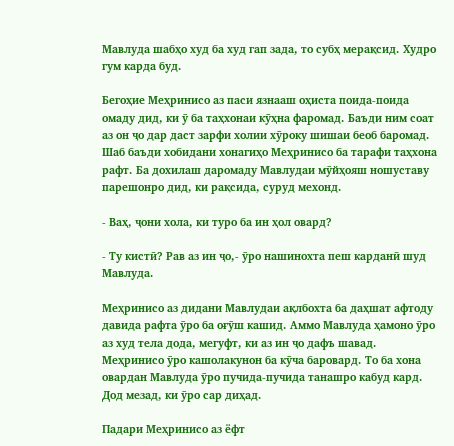Мавлуда шабҳо худ ба худ гап зада, то субҳ мерақсид. Худро гум карда буд.

Бегоҳие Меҳринисо аз паси язнааш оҳиста поида-поида омаду дид, ки ӯ ба таҳхонаи кӯҳна фаромад. Баъди ним соат аз он ҷо дар даст зарфи холии хӯроку шишаи беоб баромад. Шаб баъди хобидани хонагиҳо Меҳринисо ба тарафи таҳхона рафт. Ба дохилаш даромаду Мавлудаи мӯйҳояш ношуставу парешонро дид, ки рақсида, суруд мехонд.

- Ваҳ, ҷони хола, ки туро ба ин ҳол овард?

- Ту кистӣ? Рав аз ин ҷо,- ӯро нашинохта пеш карданӣ шуд Мавлуда.

Меҳринисо аз дидани Мавлудаи ақлбохта ба даҳшат афтоду давида рафта ӯро ба оғӯш кашид. Аммо Мавлуда ҳамоно ӯро аз худ тела дода, мегуфт, ки аз ин ҷо дафъ шавад. Меҳринисо ӯро кашолакунон ба кӯча баровард. То ба хона овардан Мавлуда ӯро пучида-пучида танашро кабуд кард. Дод мезад, ки ӯро сар диҳад.

Падари Меҳринисо аз ёфт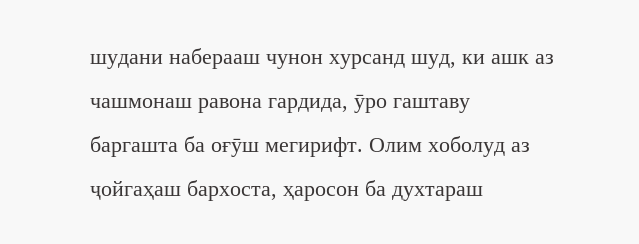шудани наберааш чунон хурсанд шуд, ки ашк аз чашмонаш равона гардида, ӯро гаштаву баргашта ба оғӯш мегирифт. Олим хоболуд аз ҷойгаҳаш бархоста, ҳаросон ба духтараш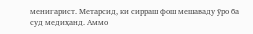менигарист. Метарсид, ки сирраш фош мешаваду ӯро ба суд медиҳанд. Аммо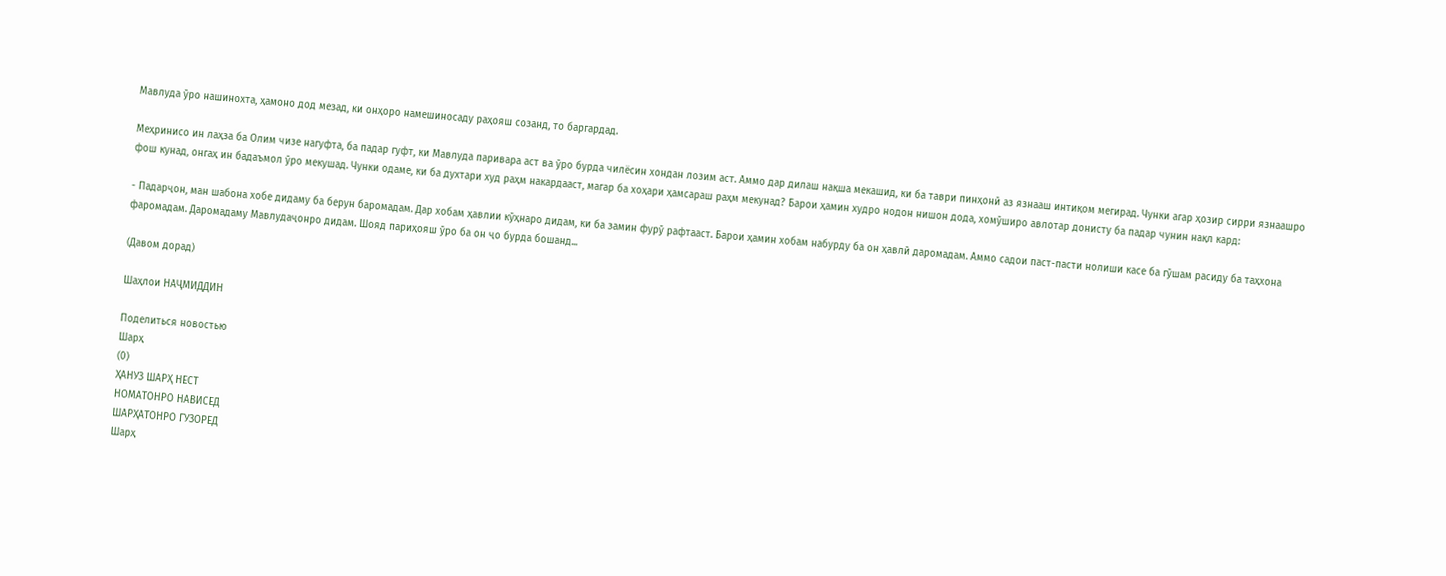Мавлуда ӯро нашинохта, ҳамоно дод мезад, ки онҳоро намешиносаду раҳояш созанд, то баргардад.

Меҳринисо ин лаҳза ба Олим чизе нагуфта, ба падар гуфт, ки Мавлуда паривара аст ва ӯро бурда чилёсин хондан лозим аст. Аммо дар дилаш нақша мекашид, ки ба таври пинҳонӣ аз язнааш интиқом мегирад. Чунки агар ҳозир сирри язнаашро фош кунад, онгаҳ ин бадаъмол ӯро мекушад. Чунки одаме, ки ба духтари худ раҳм накардааст, магар ба хоҳари ҳамсараш раҳм мекунад? Барои ҳамин худро нодон нишон дода, хомӯширо авлотар донисту ба падар чунин нақл кард:

- Падарҷон, ман шабона хобе дидаму ба берун баромадам. Дар хобам ҳавлии кӯҳнаро дидам, ки ба замин фурӯ рафтааст. Барои ҳамин хобам набурду ба он ҳавлӣ даромадам. Аммо садои паст-пасти нолиши касе ба гӯшам расиду ба таҳхона фаромадам. Даромадаму Мавлудаҷонро дидам. Шояд париҳояш ӯро ба он ҷо бурда бошанд...

(Давом дорад)

Шаҳлои НАҶМИДДИН

Поделиться новостью
Шарҳ
(0)
ҲАНУЗ ШАРҲ НЕСТ
НОМАТОНРО НАВИСЕД
ШАРҲАТОНРО ГУЗОРЕД
Шарҳ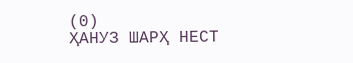(0)
ҲАНУЗ ШАРҲ НЕСТ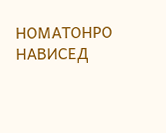НОМАТОНРО НАВИСЕД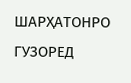ШАРҲАТОНРО ГУЗОРЕД